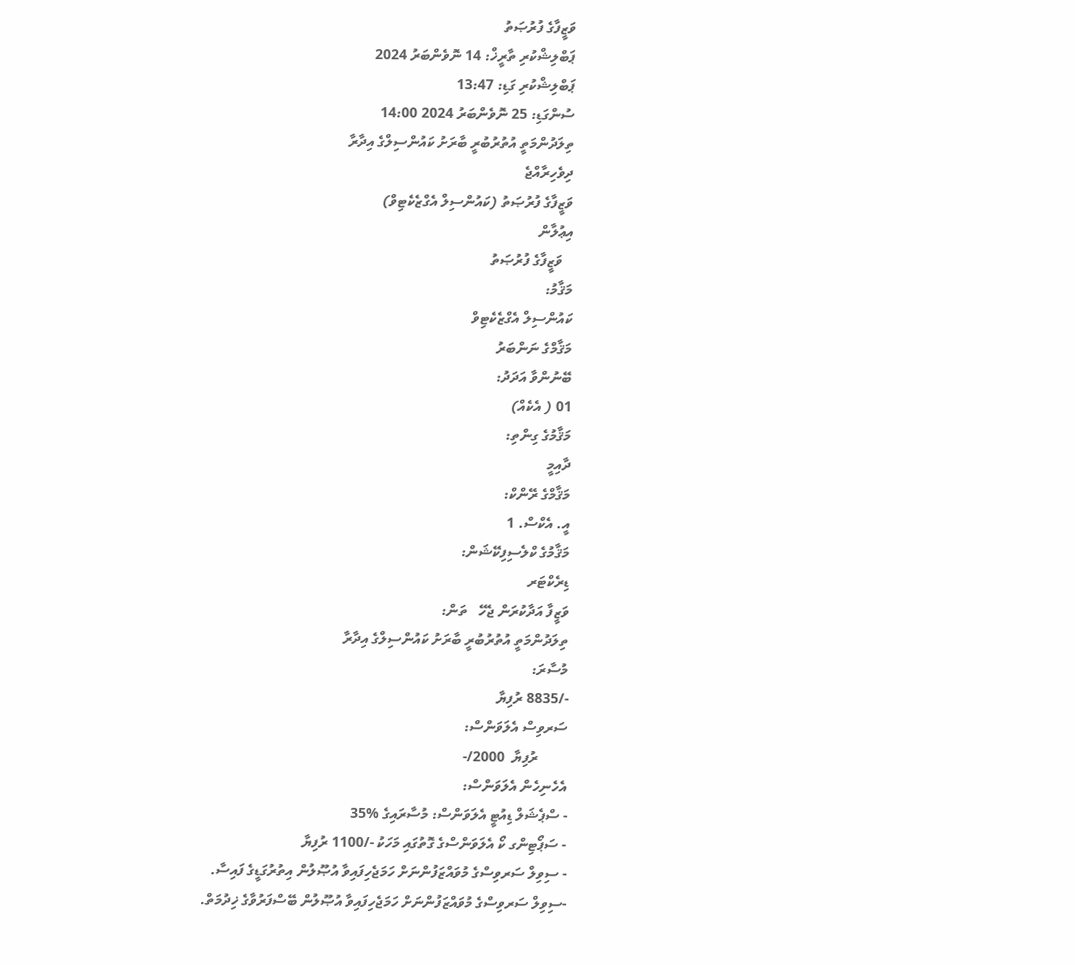ވަޒީފާގެ ފުރުޞަތު
ޕަބްލިޝްކުރި ތާރީޚް: 14 ނޮވެންބަރު 2024
ޕަބްލިޝްކުރި ގަޑި: 13:47
ސުންގަޑި: 25 ނޮވެންބަރު 2024 14:00
ތިލަދުންމަތީ އުތުރުބުރީ ބާރަށު ކައުންސިލްގެ އިދާރާ
ދިވެހިރާއްޖެ
ވަޒީފާގެ ފުރުޞަތު (ކައުންސިލް އެގްޒެކެޓިވް)
އިޢުލާން
   ވަޒީފާގެ ފުރުޞަތު
މަޤާމު:
ކައުންސިލް އެގްޒެކެޓިވް
މަޤާމްގެ ނަންބަރު
ބޭނުންވާ އަދަދު:
01 ( އެކެއް)
މަޤާމުގެ ގިންތި:
ދާއިމީ
މަޤާމްގެ ރޭންކް:
އީ. އެކްސް. 1
މަޤާމުގެ ކްލެސިފިކޭޝަން:
ޑިރެކްޓަރ
ވަޒީފާ އަދާކުރަން ޖެހޭ   ތަން:
ތިލަދުންމަތީ އުތުރުބުރީ ބާރަށު ކައުންސިލްގެ އިދާރާ
މުސާރަ:
-/8835 ރުފިޔާ
ސަރވިސް އެލަވަންސް:
        ރުފިޔާ  2000/-
އެހެނިހެން އެލަވަންސް:
- ސްޕެޝަލް ޑިއުޓީ އެލަވަންސް: މުސާރައިގެ %35
- ސަޕޯޓިންގ ކޯ އެލަވަންސްގެ ގޮތުގައި މަހަކު -/1100 ރުފިޔާ
- ސިވިލް ސަރވިސްގެ މުވައްޒަފުންނަށް ހަމަޖެހިފައިވާ އުޞޫލުން އިތުރުގަޑީގެ ފައިސާ.
-ސިވިލް ސަރވިސްގެ މުވައްޒަފުންނަށް ހަމަޖެހިފައިވާ އުޞޫލުން ބޭސްފަރުވާގެ ޚިދުމަތް.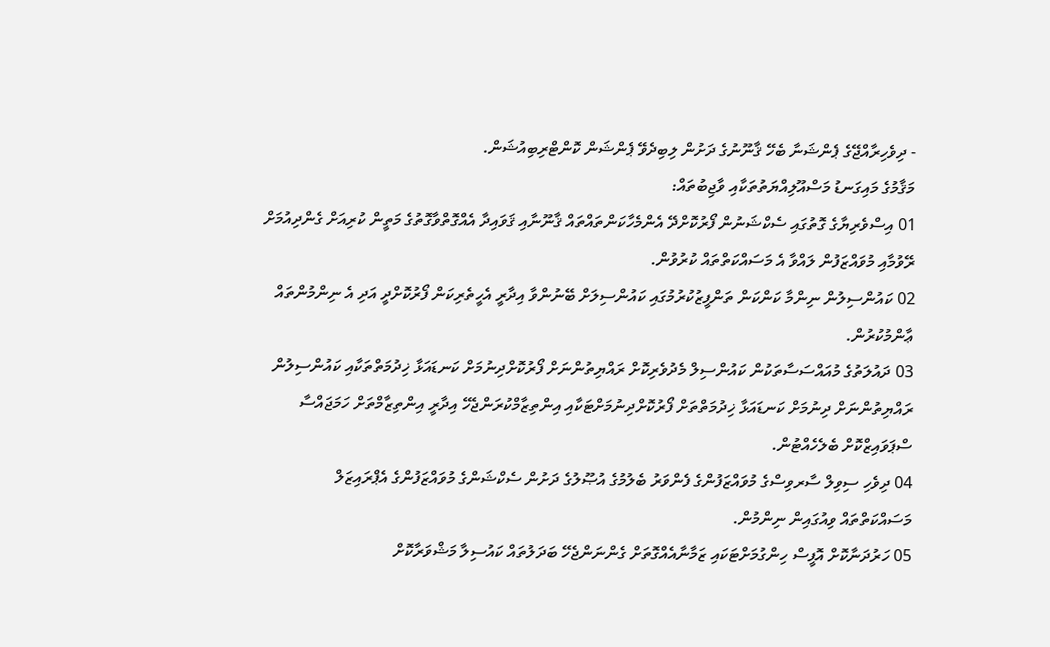- ދިވެހިރާއްޖޭގެ ޕެންޝަނާ ބެހޭ ޤާނޫނުގެ ދަށުން ލިބިދެވޭ ޕެންޝަން ކޮންޓްރިބިއުޝަން.
މަޤާމުގެ މައިގަނޑު މަސްއޫލިއްޔަތުތަކާއި ވާޖިބުތައް:
01 އިސްވެރިޔާގެ ގޮތުގައި ސެކްޝަނުން ފޯރުކޮށްދޭ އެންމެހާކަންތައްތައް ޤާނޫނާއި ޤަވައިދާ އެއްގޮތްވާގޮތުގެ މަތީން ކުރިއަށް ގެންދިއުމަށް ރޭވުމާއި މުވައްޒަފުން ލައްވާ އެ މަސައްކަތްތައް ކުރުވުން.
02 ކައުންސިލުން ނިންމާ ކަންކަން ތަންފީޒުކުރުމުގައި ކައުންސިލަށް ބޭނުންވާ އިދާރީ އެހީތެރިކަން ފޯރުކޮށްދީ އަދި އެ ނިންމުންތައް ޢާންމުކުރުން.
03 ދައުލަތުގެ މުއައްސަސާތަކުން ކައުންސިލް މެދުވެރިކޮށް ރައްޔިތުންނަށް ފޯރުކޮށްދިނުމަށް ކަނޑައަޅާ ޚިދުމަތްތަކާއި ކައުންސިލުން ރައްޔިތުންނަށް ދިނުމަށް ކަނޑައަޅާ ޚިދުމަތްތަށް ފޯރުކޮށްދިނުމަށްޓަކާއި އިންތިޒާމްކުރަންޖެހޭ އިދާރީ އިންތިޒާމްތަށް ހަމަޖައްސާ ސްޕަވައިޒްކޮށް ބެލެހެއްޓުން.
04 ދިވެހި ސިވިލް ސާރވިސްގެ މުވައްޒަފުންގެ ފެންވަރު ބެލުމުގެ އުޞޫލުގެ ދަށުން ސެކްޝަންގެ މުވައްޒަފުންގެ އެޕްރައިޒަލް  މަސައްކަތްތައް ވިއުގައިން ނިންމުން.
05 ހަރުދަނާކޮށް އޮފީސް ހިންގުމަށްޓަކައި ޒަމާނާއެއްގޮތަށް ގެންނަންޖެހޭ ބަދަލުތައް ކައުސިލާ މަޝްވަރާކޮށް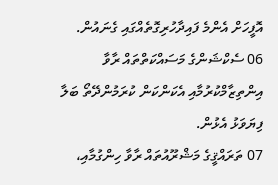އޮފީހަށް އެންމެ ފައިދާހުރިގޮތެއްގައި ގެނައުން.
06 ސެކްޝަންގެ މަސައްކަތްތައް ރާވާ އިންތިޒާމްކުރުމާއި އެކަންކަން ކުރަމުންދޭތޯ ބަލާ ފިޔަވަޅު އެޅުން.
07 ތަރައްޤީގެ މަޝްރޫއުތައް ރާވާ ހިންގުމާއި،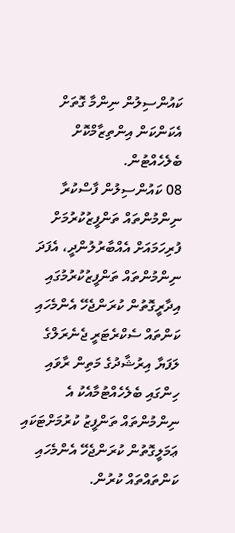ކައުންސިލުން ނިންމާ ގޮތަށް އެކަންކަން އިންތިޒާމްކޮށް ބެލެހެއްޓުން.
08 ކައުންސިލުން ފާސްކުރާ ނިންމުންތައް ތަންފީޒުކުރުމަށް ފުރިހަމައަށް އެއްބާރުލުންދީ، އެފަދަ ނިންމުންތައް ތަންފީޒުކުރުމުގައި އިދާރީގޮތުން ކުރަންޖެހޭ އެންމެހައި ކަންތައް ސެކްރެޓަރީ ޖެނެރަލްގެ ލަފަޔާ އިރުޝާދުގެ މަތިން ރާވައި ހިންގައި ބެލެހެއްޓުމާއެކު އެ ނިންމުންތައް ތަންފީޒު ކުރުމަށްޓަކައި ޢަމަލީގޮތުން ކުރަންޖެހޭ އެންމެހައި ކަންތައްތައް ކުރުން.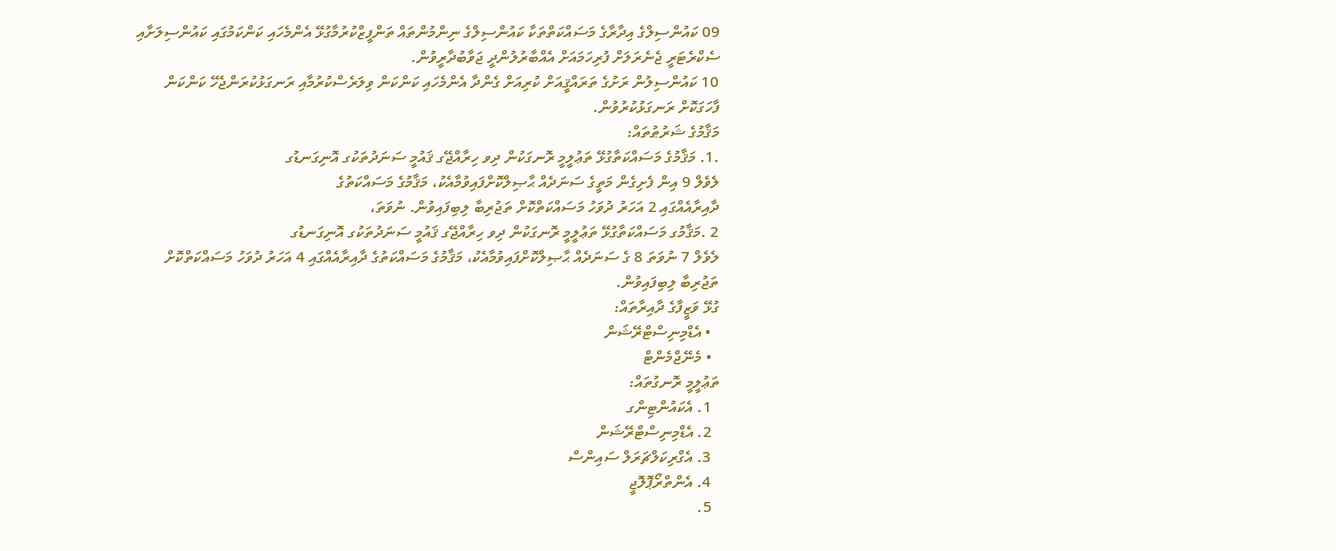09 ކައުންސިލްގެ އިދާރާގެ މަސައްކަތްތަކާ ކައުންސިލްގެ ނިންމުންތައް ތަންފީޒްކުރުމާގުޅޭ އެންމެހައި ކަންކަމުގައި ކައުންސިލަށާއި ސެކްރެޓަރީ ޖެނެރަލަށް ފުރިހަމައަށް އެއްބާރުލުންދީ ޖަވާބުދާރީވުން.
10 ކައުންސިލުން ރަށުގެ ތަރައްޤީއަށް ކުރިއަށް ގެންދާ އެންމެހައި ކަންކަން ވިލަރެސްކުރުމާއި ރަނގަޅުކުރަންޖެހޭ ކަންކަން ފާހަގަކޮށް ރަނގަޅުކުރުވުން.
މަޤާމުގެ ޝަރުޠުތައް:
.1. މަޤާމުގެ މަސައްކަތާގުޅޭ ތަޢުލީމީ ރޮނގަކުން ދިވ ހިރާއްޖޭގ ޤައުމީ ސަނަދުތަކުގ އޮނިގަނޑުގ
ލެވެލް 9 އިން ފެށިގެން މަތީގެ ސަނަދެއް ޙާޞިލްކޮށްފައިވުމާއެކު، މަޤާމުގެ މަސައްކަތުގެ
ދާއިރާއެއްގައި 2 އަހަރު ދުވަހު މަސައްކަތްކޮށް ތަޖުރިބާ ލިބިފައިވުން. ނުވަތަ،
2 .މަޤާމުގ މަސައްކަތާގުޅޭ ތަޢުލީމީ ރޮނގަކުން ދިވ ހިރާއްޖޭގ ޤައުމީ ސަނަދުތަކުގ އޮނިގަނޑުގ
ލެވެލް 7 ނުވަތަ 8 ގެ ސަނަދެއް ޙާޞިލްކޮށްފައިވުމާއެކު، މަޤާމުގެ މަސައްކަތުގެ ދާއިރާއެއްގައި 4 އަހަރު ދުވަހު މަސައްކަތްކޮށް ތަޖުރިބާ ލިބިފައިވުން.
ގުޅޭ ވަޒީފާގެ ދާއިރާތައް:
  • އެޑްމިނިސްޓްރޭޝަން
  • މެނޭޖްމެންޓް
ތަޢުލީމީ ރޮނގުތައް:
  1. އެކައުންޓިންގ
  2. އެޑްމިނިސްޓްރޭޝަން
  3. އެގްރިކަލްޗަރަލް ސައިންސް
  4. އެންތްރޯޕޮލޮޖީ
  5.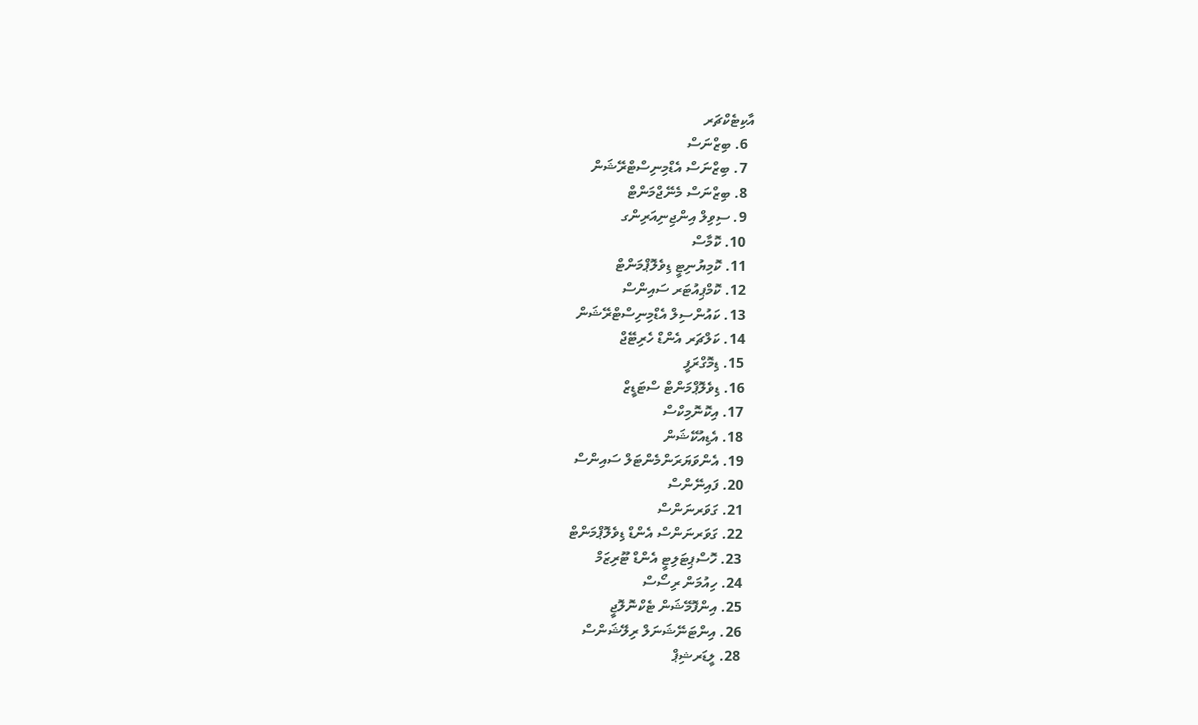އާކިޓެކްޗަރ
  6. ބިޒްނަސް
  7. ބިޒްނަސް އެޑްމިނިސްޓްރޭޝަން
  8. ބިޒްނަސް މެނޭޖްމަންޓް
  9. ސިވިލް އިންޖިނިއަރިންގ
  10. ކޮމާސް
  11. ކޮމިޔުނިޓީ ޑިވެލޮޕްމަންޓް
  12. ކޮމްޕިއުޓަރ ސައިންސް
  13. ކައުންސިލް އެޑްމިނިސްޓްރޭޝަން
  14. ކަލްޗަރ އެންޑް ހެރިޓޭޖް
  15. ޑިމޮގްރަފީ
  16. ޑިވެލޮޕްމަންޓް ސްޓަޑީޒް
  17. އިކޮނޮމިކްސް
  18. އެޑިއުކޭޝަން
  19. އެންވަޔަރަންމެންޓަލް ސައިންސް
  20. ފައިނޭންސް
  21. ގަވަރނަންސް
  22. ގަވަރނަންސް އެންޑް ޑިވެލޮޕްމަންޓް
  23. ހޮސްޕިޓަލިޓީ އެންޑް ޓޫރިޒަމް
  24. ހިއުމަން ރިސޯސް
  25. އިންފޮމޭޝަން ޓެކްނޮލޮޖީ
  26. އިންޓަނޭޝަނަލް ރިލޭޝަންސް
  28. ލީޑަރޝިޕް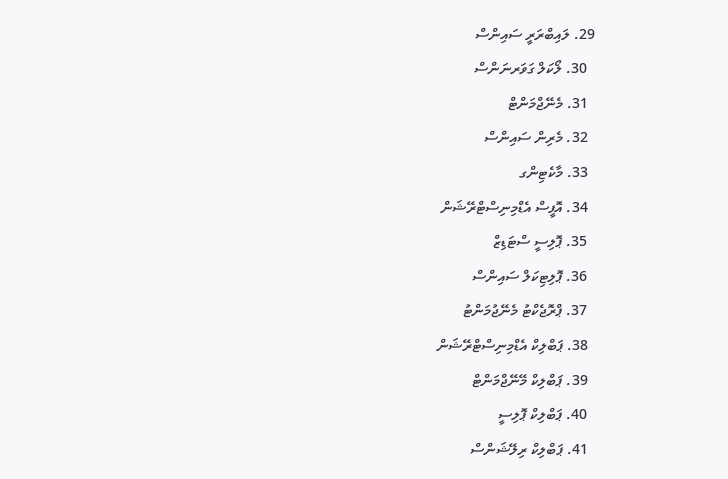29. ލައިބްރަރީ ސައިންސް
  30. ލޯކަލް ގަވަރނަންސް
  31. މެނޭޖްމަންޓް
  32. މެރިން ސައިންސް
  33. މާކެޓިންގ
  34. އޮފީސް އެޑްމިނިސްޓްރޭޝަން
  35. ޕޮލިސީ ސްޓަޑިޒް
  36. ޕޮލިޓިކަލް ސައިންސް
  37. ޕްރޮޖެކްޓު މެނޭޖުމަންޓު
  38. ޕަބްލިކް އެޑްމިނިސްޓްރޭޝަން
  39. ޕަބްލިކް މޭނޭޖްމަންޓް
  40. ޕަބްލިކް ޕޮލިސީ
  41. ޕަބްލިކް ރިލޭޝަންސް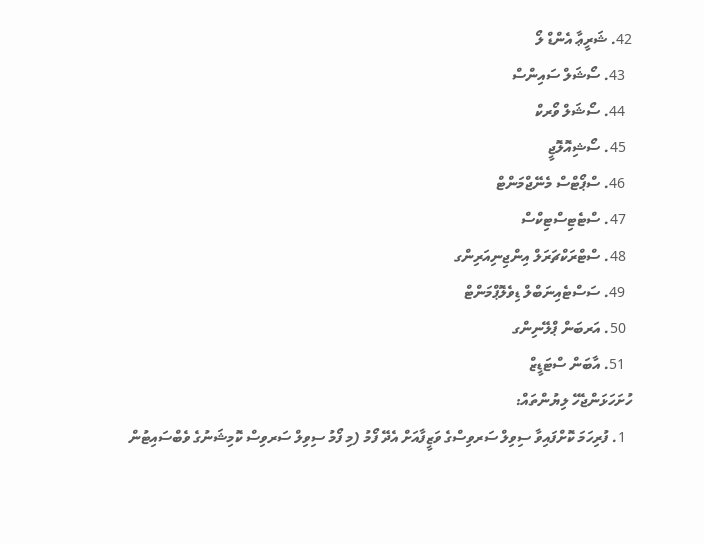42. ޝަރީޢާ އެންޑް ލޯ
  43. ސޯޝަލް ސައިންސް
  44. ސޯޝަލް ވޯރކް
  45. ސޯޝިއޮލޮޖީ
  46. ސްޕޯޓްސް މެނޭޖްމަންޓް
  47. ސްޓެޓިސްޓިކްސް
  48. ސްޓްރަކްޗަރަލް އިންޖިނިއަރިންގ
  49. ސަސްޓެއިނަބްލް ޑިވެލޮޕްމަންޓް
  50. އަރބަން ޕްލޭނިންގ
  51. އާބަން ސްޓަޑީޒް
ހުށަހަޅަންޖެހޭ ލިޔުންތައް:
  1. ފުރިހަމަ ކޮށްފައިވާ ސިވިލް ސަރވިސްގެ ވަޒީފާއަށް އެދޭ ފޯމު (މި ފޯމު ސިވިލް ސަރވިސް ކޮމިޝަނުގެ ވެބްސައިޓުން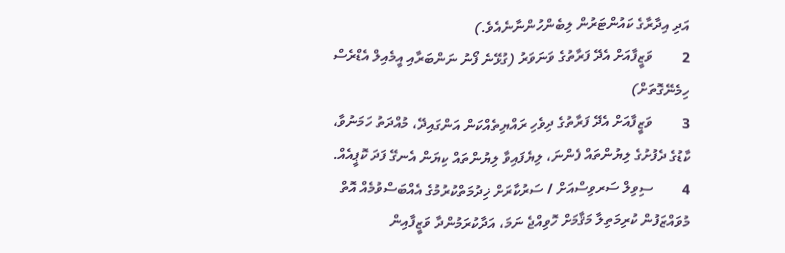އަދި އިދާރާގެ ކައުންޓަރުން ލިބެންހުންނާނެއެވެ.)
2        ވަޒީފާއަށް އެދޭ ފަރާތުގެ ވަނަވަރު (ގުޅޭނެ ފޯނު ނަންބަރާއި އީމެއިލް އެޑްރެސް ހިމެނޭގޮތަށް)
3        ވަޒީފާއަށް އެދޭ ފަރާތުގެ ދިވެހި ރައްޔިތެއްކަން އަންގައިދޭ، މުއްދަތު ހަމަނުވާ، ކާޑުގެ ދެފުށުގެ ލިޔުންތައް ފެންނަ، ލިޔެފައިވާ ލިޔުންތައް ކިޔަން އެނގޭ ފަދަ ކޮޕީއެއް.
4        ސިވިލް ސަރވިސްއަށް / ސަރުކާރަށް ޚިދުމަތްކުރުމުގެ އެއްބަސްވުމެއް އޮތް މުވައްޒަފުން ކުރިމަތިލާ މަޤާމަށް ހޮވިއްޖެ ނަމަ، އަދާކުރަމުންދާ ވަޒީފާއިން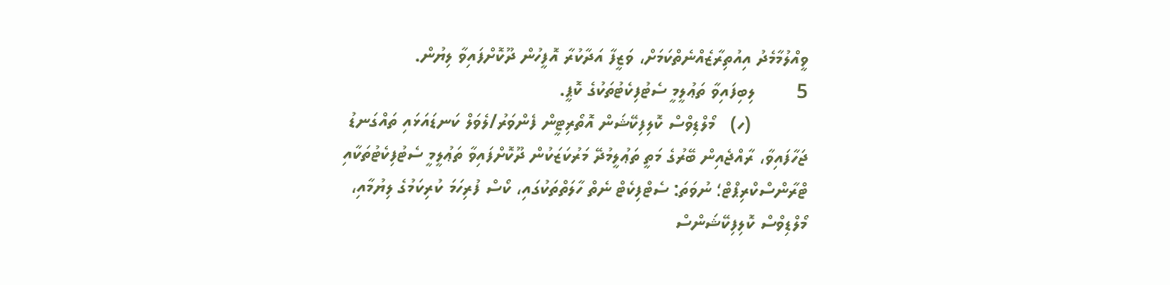ވީއްލުމާމެދު އިއުތިރާޒެއްނެތްކަމަށް، ވަޒީފާ އަދާކުރާ އޮފީހުން ދޫކޮށްފައިވާ ލިޔުން.
5        ލިބިފައިވާ ތަޢުލީމީ ސެޓުފިކެޓުތަކުގެ ކޮޕީ.
           (ހ)   މޯލްޑިވްސް ކޮލިފިކޭޝަން އޮތޯރިޓީން ފެންވަރު/ލެވަލް ކަނޑައަޅައި ތައްގަނޑު ޖަހާފައިވާ، ރާއްޖެއިން ބޭރުގެ މަތީ ތަޢުލީމުދޭ މަރުކަޒަކުން ދޫކޮށްފައިވާ ތަޢުލީމީ ސެޓުފިކެޓުތަކާއި ޓްރާންސްކްރިޕްޓް؛ ނުވަތަ: ސެޓްފިކެޓް ނެތް ހާލަތްތަކުގައި، ކޯސް ފުރިހަމަ ކުރިކަމުގެ ލިޔުމާއި، މޯލްޑިވްސް ކޮލިފިކޭޝަންސް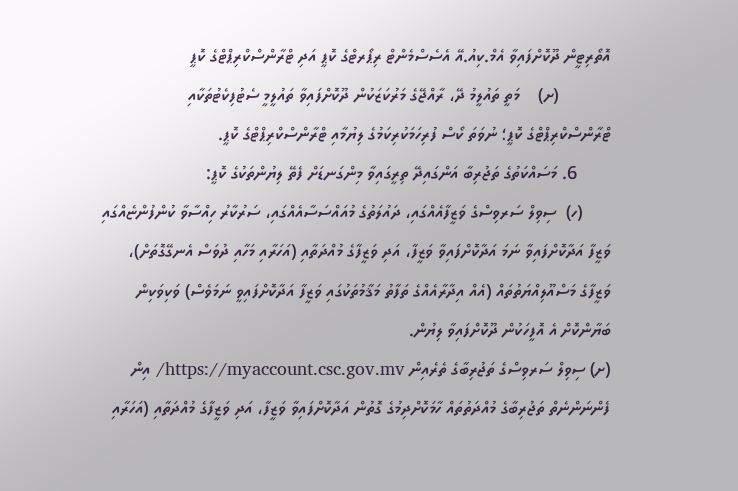އޮތޯރިޓީން ދޫކޮށްފައިވާ އެމް.ކިއު.އޭ އެސެސްމެންޓް ރިޕޯރޓްގެ ކޮޕީ އަދި ޓްރާންސްކްރިޕްޓްގެ ކޮޕީ
           (ށ)    މަތީ ތައުލީމު ދޭ، ރާއްޖޭގެ މަރުކަޒަކުން ދޫކޮށްފައިވާ ތައުލީމީ ސެޓުފިކެޓުތަކާއި ޓްރާންސްކްރިޕްޓްގެ ކޮޕީ؛ ނުވަތަ ކޯސް ފުރިހަމަކުރިކަމުގެ ލިޔުމާއި ޓްރާންސްކްރިޕްޓްގެ ކޮޕީ.
       6. މަސައްކަތުގެ ތަޖުރިބާ އަންގައިދޭ ތިރީގައިވާ މިންގަނޑަށް ފެތޭ ލިޔުންތަކުގެ ކޮޕީ:
      (ހ)  ސިވިލް ސަރވިސްގެ ވަޒީފާއެއްގައި، ދައުލަތުގެ މުއައްސަސާއެއްގައި، ސަރުކާރު ހިއްސާވާ ކުންފުންޏެއްގައި ވަޒީފާ އަދާކޮށްފައިވާ ނަމަ އަދާކޮށްފައިވާ ވަޒީފާ، އަދި ވަޒީފާގެ މުއްދަތާއި (އަހަރާއި މަހާއި ދުވަސް އެނގޭގޮތަށް)، ވަޒީފާގެ މަސްއޫލިއްޔަތުތައް (އެއް އިދާރާއެއްގެ ތަފާތު މަޤާމުތަކުގައި ވަޒީފާ އަދާކޮށްފައިވީ ނަމަވެސް) ވަކިވަކިން ބަޔާންކޮށް އެ އޮފީހަކުން ދޫކޮށްފައިވާ ލިޔުން.
(ށ) ސިވިލް ސަރވިސްގެ ތަޖުރިބާގެ ތެރެއިން https://myaccount.csc.gov.mv/ އިން ފެންނަންނެތް ތަޖުރިބާގެ މުއްދަތުތައް ހާމަކޮށްދިމުގެ ގޮތުން އަދާކޮށްފައިވާ ވަޒީފާ، އަދި ވަޒީފާގެ މުއްދަތާއި (އަހަރާއި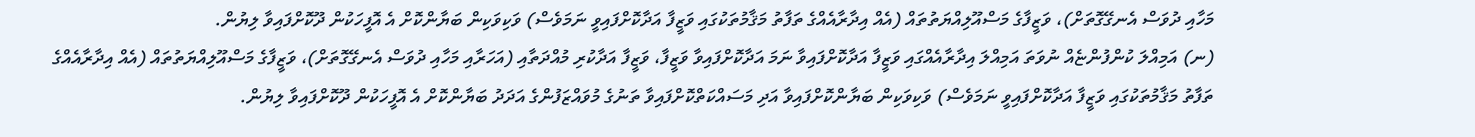މަހާއި ދުވަސް އެނގޭގޮތަށް)، ވަޒީފާގެ މަސްއޫލިއްޔަތުތައް (އެއް އިދާރާއެއްގެ ތަފާތު މަޤާމުތަކުގައި ވަޒީފާ އަދާކޮށްފައިވީ ނަމަވެސް) ވަކިވަކިން ބަޔާންކޮށް އެ އޮފީހަކުން ދޫކޮށްފައިވާ ލިޔުން.
(ނ) އަމިއްލަ ކުންފުންޏެއް ނުވަތަ އަމިއްލަ އިދާރާއެއްގައި ވަޒީފާ އަދާކޮށްފައިވާ ނަމަ އަދާކޮށްފައިވާ ވަޒީފާ، ވަޒީފާ އަދާކުރި މުއްދަތާއި (އަހަރާއި މަހާއި ދުވަސް އެނގޭގޮތަށް)، ވަޒީފާގެ މަސްއޫލިއްޔަތުތައް (އެއް އިދާރާއެއްގެ ތަފާތު މަޤާމުތަކުގައި ވަޒީފާ އަދާކޮށްފައިވީ ނަމަވެސް) ވަކިވަކިން ބަޔާންކޮށްފައިވާ އަދި މަސައްކަތްކޮށްފައިވާ ތަނުގެ މުވައްޒަފުންގެ އަދަދު ބަޔާންކޮށް އެ އޮފީހަކުން ދޫކޮށްފައިވާ ލިޔުން.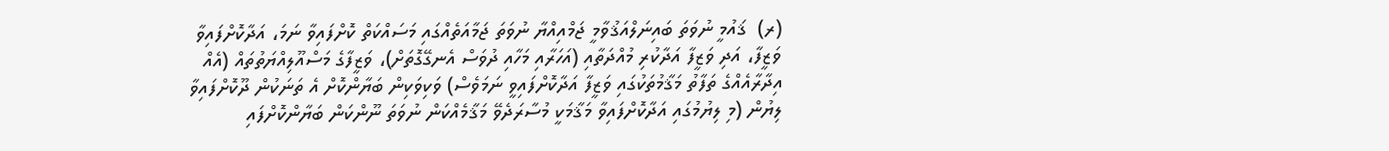(ރ)  ޤައުމީ ނުވަތަ ބައިނަލްއަޤުވާމީ ޖަމްއިއްޔާ ނުވަތަ ޖަމާއަތެއްގައި މަސައްކަތް ކޮށްފައިވާ ނަމަ، އަދާކޮށްފައިވާ ވަޒީފާ، އަދި ވަޒީފާ އަދާކުރި މުއްދަތާއި (އަހަރާއި މަހާއި ދުވަސް އެނގޭގޮތަށް)، ވަޒީފާގެ މަސްއޫލިއްޔަތުތައް (އެއް އިދާރާއެއްގެ ތަފާތު މަޤާމުތަކުގައި ވަޒީފާ އަދާކޮށްފައިވީ ނަމަވެސް) ވަކިވަކިން ބަޔާންކޮށް އެ ތަނަކުން ދޫކޮށްފައިވާ ލިޔުން (މި ލިޔުމުގައި އަދާކޮށްފައިވާ މަޤާމަކީ މުސާރަދެވޭ މަޤާމެއްކަން ނުވަތަ ނޫންކަން ބަޔާންކޮށްފައި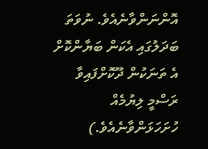އޮންނަންވާނެއެވެ. ނުވަތަ ބަދަލުގައި އެކަން ބަޔާންކޮށް އެ ތަނަކުން ދޫކޮށްފައިވާ ރަސްމީ ލިޔުމެއް ހުށަހަޅަންވާނެއެވެ.)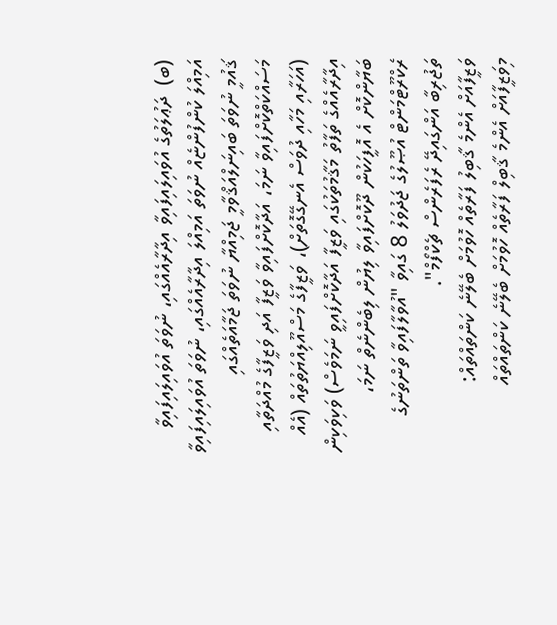(ބ)  ދަޢުލަތުގެ އުވައިލައިފައިވާ އިދާރާއެއްގައި، ނުވަތަ އުވައިލައިފައިވާ އަމިއްލަ ކުންފުންޏެއް ނުވަތަ އަމިއްލަ އިދާރާއެއްގައި، ނުވަތަ އުވައިލައިފައިވާ ޤައުމީ ނުވަތަ ބައިނަލްއަޤްވާމީ ޖަމިއްޔާ ނުވަތަ ޖަމާއަތެއްގައި މަސައްކަތްކޮށްފައިވާ ނަމަ، އަދާކޮށްފައިވާ ވަޒީފާ އަދި ވަޒީފާގެ މުއްދަތާއި (އަހަރާއި މަހާއި ދުވަސް އެނގޭގޮތަށް)، ވަޒީފާގެ މަސްއޫލިއްޔަތުތައް (އެއް އިދާރާއެއްގެ ތަފާތު މަޤާމުތަކުގައި ވަޒީފާ އަދާކޮށްފައިވީ ނަމަވެސް) ވަކިވަކިން ބަޔާންކޮށް އެ އޮފީހަކުން ދޫކޮށްފައިވާ ލިޔުން ލިބެންނެތް ނަމަ، ރެކްރޫޓްމަންޓް އުޞޫލުގެ ޖަދުވަލު 8 ގައިވާ "އުވާލާފައިވާ ތަންތަނުގެ ތަޖުރިބާ އަންގައިދޭ ރެފަރެންސް ޗެކްފޯމް".
ވަޒީފާއަށް އެންމެ ޤާބިލު ފަރާތެއް ހޮވުމަށް ބެލޭނެ ކަންތައްތައް:
މިވަޒީފާއަށް އެންމެ ޤާބިލް ފަރާތެއް ހޮވުމަށް ބެލޭނެ ކަންތައްތައް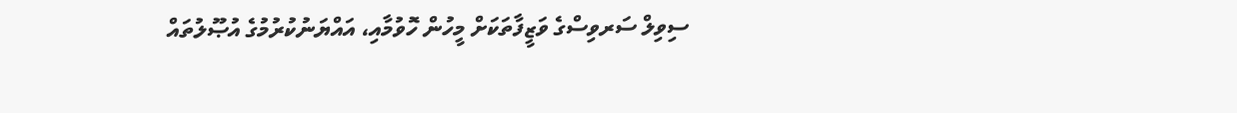ސިވިލް ސަރވިސްގެ ވަޒީފާތަކަށް މީހުން ހޮވުމާއި، އައްޔަނުކުރުމުގެ އުޞޫލުތައް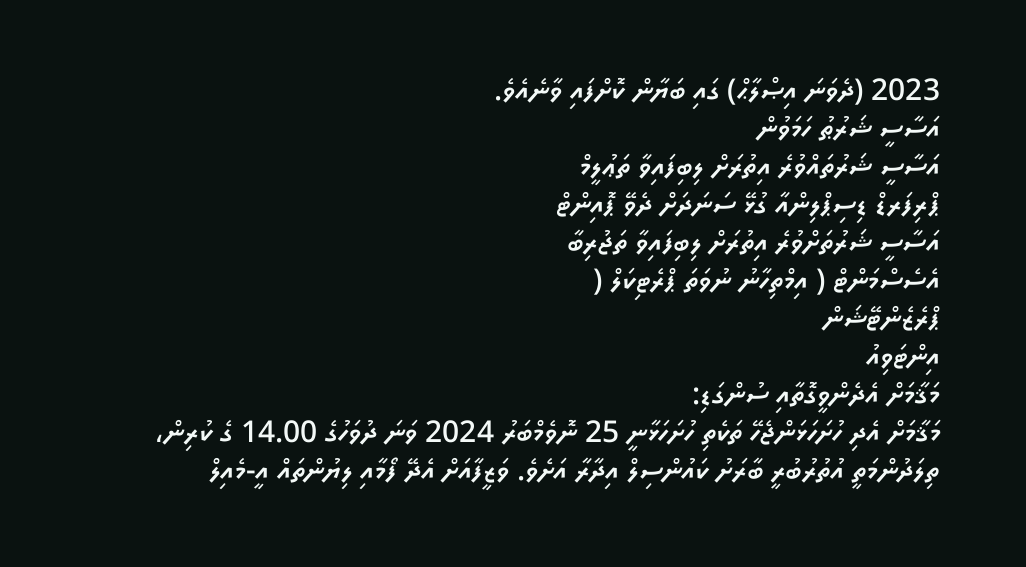2023 (ދެވަނަ އިޞްލާޙް) ގައި ބަޔާން ކޮށްފައި ވާނެއެވެ.
އަސާސީ ޝަރުޠު ހަމަވުން
އަސާސީ ޝަރުތައްވުރެ އިތުރަށް ލިބިފައިވާ ތަޢުލީމް
ޕްރިފަރޑް ޑިސިޕްލިންއާ ގުޅޭ ސަނަދަށް ދެވޭ ޕޮއިންޓް
އަސާސީ ޝަރުތަށްވުރެ އިތުރަށް ލިބިފައިވާ ތަޖުރިބާ
އެސެސްމަންޓް ( އިމްތިހާނު ނުވަތަ ޕްރެޓިކަލް (
ޕްރެޒެންޓޭޝަން
އިންޓަވިއު
މަޤާމަށް އެދެންވީގޮތާއި ސުންގަޑި:
މަޤާމަށް އެދި ހުށަހަޅަންޖެހޭ ތަކެތި ހުށަހަޅާނީ 25 ނޮވެމްބަރު 2024 ވަނަ ދުވަހުގެ 14.00 ގެ ކުރިން، ތިލަދުންމަތީ އުތުރުބުރީ ބާރަށު ކައުންސިލް އިދާރާ އަށެވެ. ވަޒީފާއަށް އެދޭ ފޯމާއި ލިޔުންތައް އީ-މެއިލް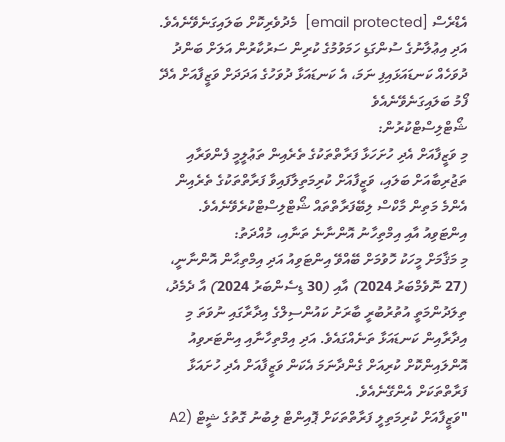އެޑްރެސް [email protected]  މެދުވެރިކޮށް ބަލައިގަނެވޭނެއެވެ.
އަދި އިޢުލާނުގެ ސުންގަޑި ހަމަވުމުގެ ކުރިން ސަރުކާރުން އަލަށް ބަންދު ދުވަހެއް ކަނޑައަޅައިފި ނަމަ، އެ ކަނޑައަޅާ ދުވަހުގެ އަދަދަށް ވަޒީފާއަށް އެދޭ ފޯމު ބަލައިގަނެވޭނެއެވެ
ޝޯޓްލިސްޓްކުރުން:
މި ވަޒީފާއަށް އެދި ހުށަހަޅާ ފަރާތްތަކުގެ ތެރެއިން ތަޢުލީމީ ފެންވަރާއި ތަޖުރިބާއަށް ބަލައި، ވަޒީފާއަށް ކުރިމަތިލާފައިވާ ފަރާތްތަކުގެ ތެރެއިން އެންމެ މަތިން މާކްސް ލިބޭފަރާތްތައް ޝޯޓްލިސްޓްކުރެވޭނެއެވެ.
އިންޓަވިއު އާއި އިމްތިހާނު އޮންނާނެ ތަނާއި، މުއްދަތު:
މި މަޤާމަށް މީހަކު ހޮވުމަށް ބޭއްވޭ އިންޓަވިއު އަދި އިމްތިޙާން އޮންނާނީ، (27 ނޮވެމްބަރު 2024) އާއި (30 ޑިސެންބަރު 2024) އާ ދެމެދު، ތިލަދުންމަތީ އުތުރުބުރީ ބާރަށު ކައުންސިލްގެ އިދާރާގައި ނުވަތަ މި އިދާރާއިން ކަނޑައަޅާ ތަނެއްގައެވެ. އަދި އިމްތިހާނާއި އިންޓަރވިއު އޮންލައިންކޮށް ކުރިއަށް ގެންދާނަމަ އެކަން ވަޒީފާއަށް އެދި ހުށައަޅާ ފަރާތްތަކަށް އެންގޭނެއެވެ.
"ވަޒީފާއަށް ކުރިމަތިލީ ފަރާތްތަކަށް ޕޮއިންޓް ލިބުނު ގޮތުގެ ޝީޓް (A2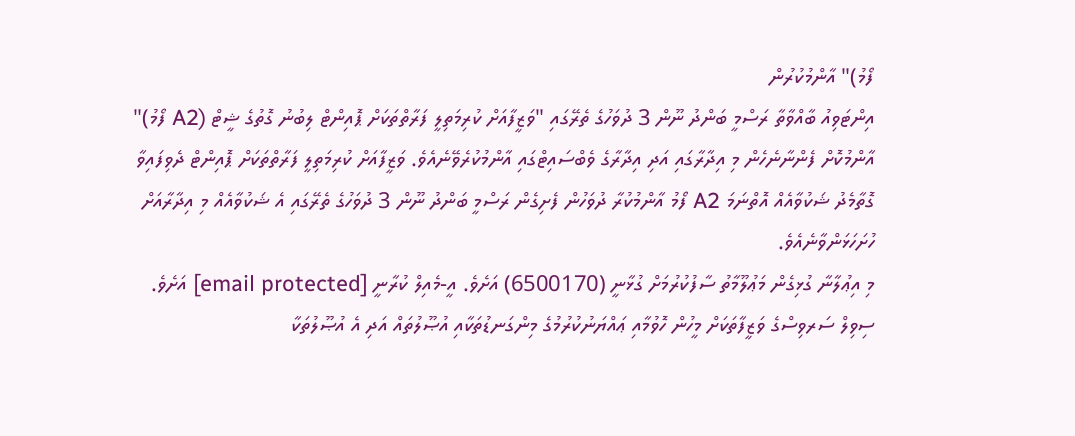ފޯމު)" އާންމުކުރުން
އިންޓަވިއު ބާއްވާތާ ރަސްމީ ބަންދު ނޫން 3 ދުވަހުގެ ތެރޭގައި "ވަޒީފާއަށް ކުރިމަތިލީ ފަރާތްތަކަށް ޕޮއިންޓް ލިބުނު ގޮތުގެ ޝީޓް (A2 ފޯމު)" އާންމުކޮށް ފެންނާނެހެން މި އިދާރާގައި އަދި އިދާރާގެ ވެބްސައިޓްގައި އާންމުކުރެވޭނެއެވެ. ވަޒީފާއަށް ކުރިމަތިލީ ފަރާތްތަކަށް ޕޮއިންޓް ދެވިފައިވާ ގޮތާމެދު ޝަކުވާއެއް އޮތްނަމަ A2 ފޯމު އާންމުކުރާ ދުވަހުން ފެށިގެން ރަސްމީ ބަންދު ނޫން 3 ދުވަހުގެ ތެރޭގައި އެ ޝަކުވާއެއް މި އިދާރާއަށް ހުށަހަޅަންވާނެއެވެ.
މި އިޢުލާނާ ގުޅިގެން މަޢުލޫމާތު ސާފުކުރުމަށް ގުޅާނީ (6500170) އަށެވެ. އީ-މެއިލް ކުރާނީ [email protected] އަށެވެ.
ސިވިލް ސަރވިސްގެ ވަޒީފާތަކަށް މީހުން ހޮވުމާއި ޢައްޔަނުކުރުމުގެ މިންގަނޑުތަކާއި އުޞޫލުތައް އަދި އެ އުޞޫލުތަކާ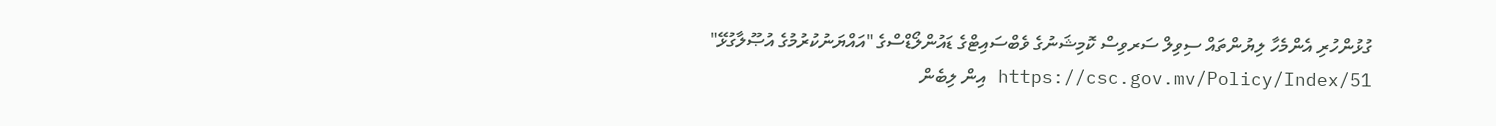ގުޅުންހުރި އެންމެހާ ލިޔުންތައް ސިވިލް ސަރވިސް ކޮމިޝަނުގެ ވެބްސައިޓްގެ ޑައުންލޯޑްސްގެ "އައްޔަނުކުރުމުގެ އުޞޫލާގުޅޭ" https://csc.gov.mv/Policy/Index/51 އިން ލިބެން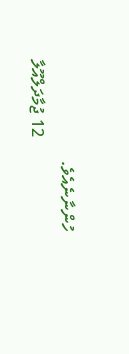ހުންނާނެއެވެ.
                       12 ޖުމާދަލްއޫލާ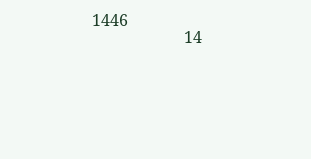1446
                       14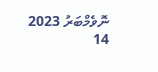ނޮވެމްބަރު 2023
14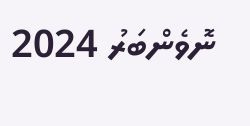ނޮވެންބަރު 2024